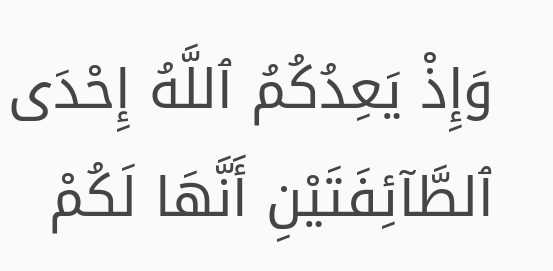وَإِذْ يَعِدُكُمُ ٱللَّهُ إِحْدَى ٱلطَّآئِفَتَيْنِ أَنَّهَا لَكُمْ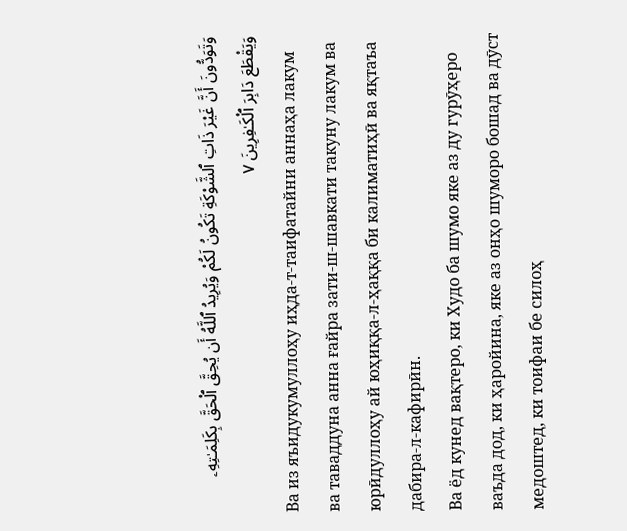وَتَوَدُّونَ أَنَّ غَيْرَ ذَاتِ ٱلشَّوْكَةِ تَكُونُ لَكُمْ وَيُرِيدُ ٱللَّهُ أَن يُحِقَّ ٱلْحَقَّ بِكَلِمَـٰتِهِۦ وَيَقْطَعَ دَابِرَ ٱلْكَـٰفِرِينَ ٧
Ва из яъидукумуллоҳу иҳда-т-таифатайни аннаҳа лакум ва таваддуна анна ғайра зати-ш-шавкати такуну лакум ва юрӣдуллоҳу ай юҳиққа-л-ҳаққа би калиматиҳӣ ва яқтаъа дабира-л-кафирӣн.
Ва ёд кунед вақтеро, ки Худо ба шумо яке аз ду гурӯҳеро ваъда дод, ки ҳаройина, яке аз онҳо шуморо бошад ва дӯст медоштед, ки тоифаи бе силоҳ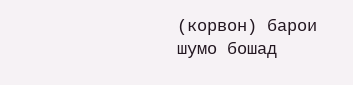(корвон) барои шумо бошад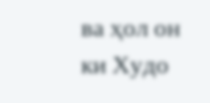ва ҳол он ки Худо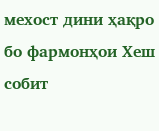мехост дини ҳақро бо фармонҳои Хеш собит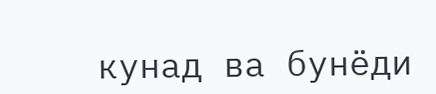кунад ва бунёди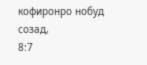кофиронро нобуд созад,
8:7